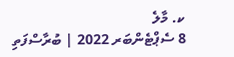ކ. މާލެ
8 ސެޕްޓެންބަރ 2022 | ބުރާސްފަތި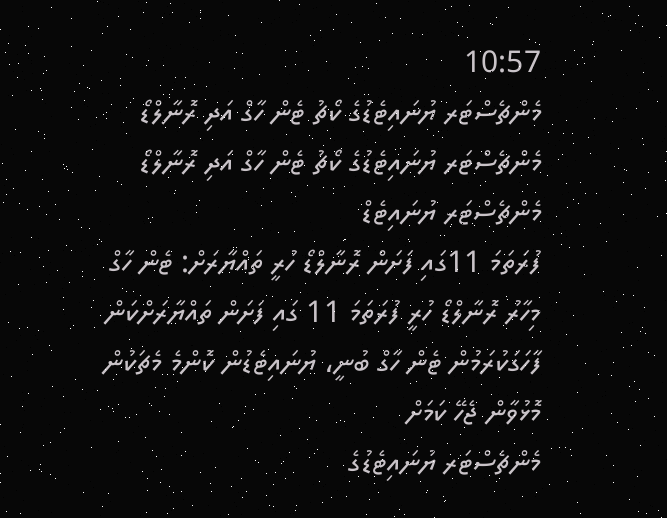10:57
މެންޗެސްޓަރ ޔުނައިޓެޑުގެ ކޯޗު ޓެން ހާގް އަދި ރޮނާލްޑޯ
މެންޗެސްޓަރ ޔުނައިޓެޑުގެ ކޯޗު ޓެން ހާގް އަދި ރޮނާލްޑޯ
މެންޗެސްޓަރ ޔުނައިޓެޑް
ފުރަތަމަ 11ގައި ފަށަން ރޮނާލްޑޯ ހުރީ ތައްޔާރަށް: ޓެން ހާގް
މިހާރު ރޮނާލްޑޯ ހުރީ ފުރަތަމަ 11 ގައި ފަށަން ތައްޔާރަށްކަން ފާހަގަކުރަމުން ޓެން ހާގް ބުނީ، ޔުނައިޓެޑުން ކޮންމެ މެޗަކުން މޮޅުވާން ޖެހޭ ކަމަށް
މެންޗެސްޓަރ ޔުނައިޓެޑުގެ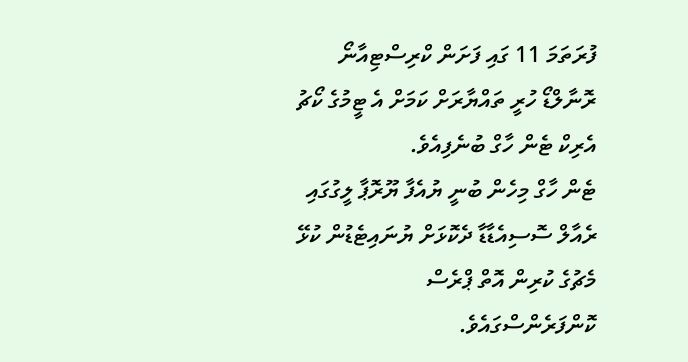ފުރަތަމަ 11 ގައި ފަށަން ކްރިސްޓިއާނޯ ރޮނާލްޑޯ ހުރީ ތައްޔާރަށް ކަމަށް އެ ޓީމުގެ ކޯޗު އެރިކް ޓެން ހާގް ބުނެފިއެވެ.
ޓެން ހާގް މިހެން ބުނީ ޔުއެފާ ޔޫރޮޕާ ލީގުގައި ރެއާލް ސޮސިއެޑާޑާ ދެކޮޅަށް ޔުނައިޓެޑުން ކުޅޭ މެޗުގެ ކުރިން އޮތް ޕްރެސް ކޮންފަރެންސްގައެވެ.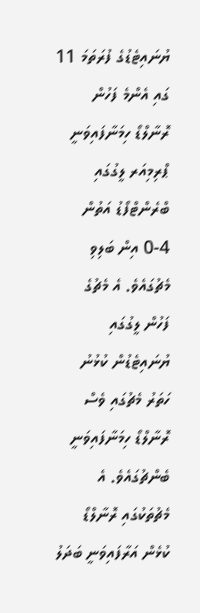ޔުނައިޓެޑުގެ ފުރަތަމަ 11 ގައި އެންމެ ފަހުން ރޮނާލްޑޯ ހިމަނާފައިވަނީ ޕްރިމިއަރ ލީގުގައި ބްރެންޓްފޯޑު އަތުން 4-0 އިން ބަލިވި މެޗުގައެވެ. އެ މެޗުގެ ފަހުން ލީގުގައި ޔުނައިޓެޑުން ކުޅުނު ހަތަރު މެޗުގައި ވެސް ރޮނާލްޑޯ ހިމަނާފައިވަނީ ބެންޗުގައެވެ. އެ މެޗުތަކުގައި ރޮނާލްޑޯ ކުޅެން އަރާފައިވަނީ ބަދަލު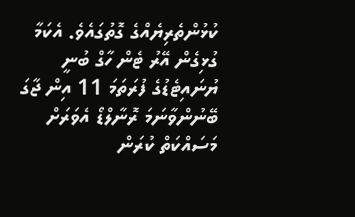ކުޅުންތެރިޔެއްގެ ގޮތުގައެވެ. އެކަމާ ގުޅިގެން އޭރު ޓެން ހާގް ބުނީ ޔުނައިޓެޑުގެ ފުރަތަމަ 11 އިން ޖާގަ ބޭނުންވާނަމަ ރޮނާލްޑޯ އެވަރަށް މަސައްކަތް ކުރަން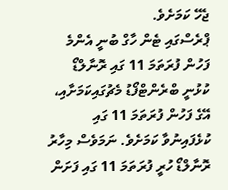ޖެހޭ ކަމަށެވެ.
ޕްރެސްގައި ޓެން ހާގް ބުނީ އެންމެ ފަހުން ފުރަތަމަ 11 ގައި ރޮނާލްޑޯ ކުޅުނީ ބްރެންޓްފޯޑު މެޗުގައިކަމަށާއި، އޭގެ ފަހުން ފުރަތަމަ 11 ގައި ކުޅެފައިނުވާ ކަމަށެވެ. ނަމަވެސް މިހާރު ރޮނާލްޑޯ ހުރީ ފުރަތަމަ 11 ގައި ފަށަން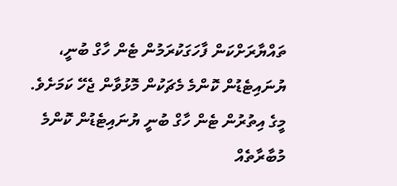ތައްޔާރަށްކަން ފާހަގަކުރަމުން ޓެން ހާގް ބުނީ، ޔުނައިޓެޑުން ކޮންމެ މެޗަކުން މޮޅުވާން ޖެހޭ ކަމަށެވެ. މީގެ އިތުރުން ޓެން ހާގް ބުނީ ޔުނައިޓެޑުން ކޮންމެ މުބާރާތެއް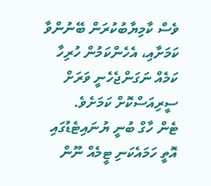ވެސް ކާމިޔާބުކުރަން ބޭނުންވާ ކަމަށާއި، އެހެންކަމުން ހުރިހާ ކަމެއް ނަގަންޖެހެނީ ވަރަށް ސީރިއަސްކޮށް ކަމަށެވެ.
ޓެން ހާގް ބުނީ ޔުނައިޓެޑުގައި އޮތީ ހަމައެކަނި ޓީމެއް ނޫން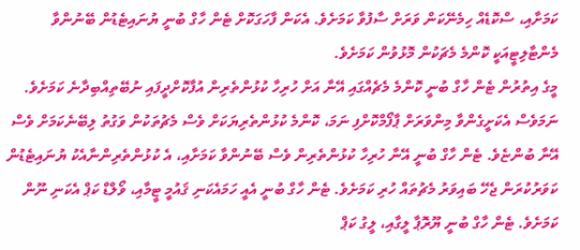ކަމަށާއި، ސްކޮޑެއް ހިމެނޭކަން ވަރަށް ސާފުވާ ކަމަށެވެ. އެކަން ފާހަގަކޮށް ޓެން ހާގް ބުނީ ޔުނައިޓެޑުން ބޭނުންވާ މެންޓާލިޓީއަކީ ކޮންމެ މެޗަކުން މޮޅުވުން ކަމަށެވެ.
މީގެ އިތުރުން ޓެން ހާގް ބުނީ ކޮންމެ މެޗެއްގައި އޭނާ އަށް ހުރިހާ ކުޅުންތެރިން އުފާކޮށްދީފައި ނުބޭތިއްބިދާނެ ކަމަށެވެ. ނަމަވެސް އެކަށީގެންވާ މިންވަރަށް ޕާފޯމްކޮށްފި ނަމަ، ކޮންމެ ކުޅުންތެރިޔަކަށް ވެސް މެޗުތަކުން ވަގުތު ލިބޭނެކަމަށް ވެސް އޭނާ ބުންޏެވެ. ޓެން ހާގް ބުނީ އޭނާ ހުރިހާ ކުޅުންތެރިން ވެސް ބޭނުންވާ ކަމަށާއި، އެ ކުޅުންތެރިންނާއެކު ޔުނައިޓެޑުން ކަވަރުކުރަން ޖެހޭ ބައިވަރު މެޗުތައް ހުރި ކަމަށެވެ. ޓެން ހާގް ބުނީ އެއީ ހަމައެކަނި ޤައުމީ ޓީމާއި، ވޯލްޑް ކަޕް އެކަނި ނޫން ކަމަށެވެ. ޓެން ހާގް ބުނީ ޔޫރޮޕާ ލީގާއި، ލީގު ކަޕް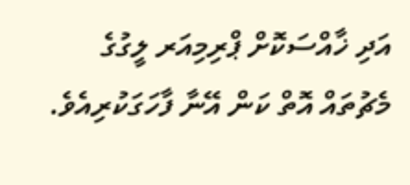އަދި ޚާއްސަކޮށް ޕްރިމިއަރ ލީގުގެ މެޗުތައް އޮތް ކަން އޭނާ ފާހަގަކުރިއެވެ.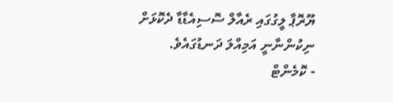ޔޫރޮޕާ ލީގުގައި ރެއާލް ސޮސިއެޑާޑާ ދެކޮޅަށް ނިކުންނާނީ އަމިއްލަ ދަނޑުގައެވެ.
- ކޮމެންޓް